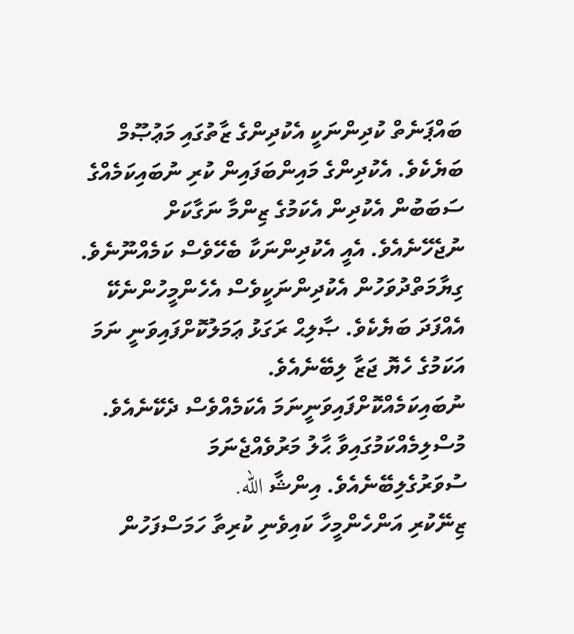ބައްޕަނެތް ކުދިންނަކީ އެކުދިންގެ ޒާތުގައި މަޢުޞޫމް ބަޔެކެވެ. އެކުދިންގެ މައިންބަފައިން ކުރި ނުބައިކަމެއްގެ ސަބަބުން އެކުދިން އެކަމުގެ ޒިންމާ ނަގާކަށް ނުޖެހޭނެއެވެ. އެއީ އެކުދިންނަކާ ބެހޭވެސް ކަމެއްނޫނެވެ. ގިޔާމަތްދުވަހުން އެކުދިންނަކީވެސް އެހެންމީހުންނެކޭ އެއްފަދަ ބަޔެކެވެ. ޞާލިޙް ރަގަޅު ޢަމަލުކޮށްފައިވަނީ ނަމަ އަކަމުގެ ހެޔޮ ޖަޒާ ލިބޭނެއެވެ. ނުބައިކަމެއްކޮށްފައިވަނީނަމަ އެކަމެއްވެސް ދެކޭނެއެވެ. މުސްލިމެއްކަމުގައިވާ ޙާލު މަރުވެއްޖެނަމަ ސުވަރުގެލިބޭނެއެވެ. އިންޝާ الله.
ޒިނޭކުރި އަންހެންމީހާ ކައިވެނި ކުރިތާ ހަމަސްފަހުން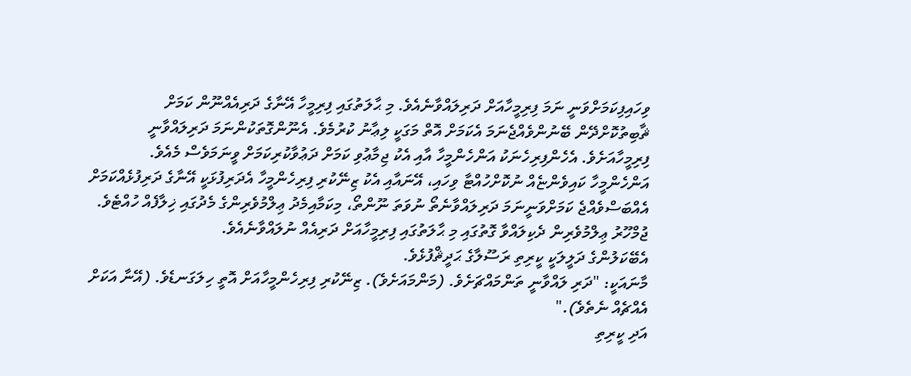ވިހައިފިކަމަށްވަނީ ނަމަ ފިރިމީހާއަށް ދަރިލައްވާނެއެވެ. މި ޙާލަތުގައި ފިރިމީހާ އޭނާގެ ދަރިއެއްނޫން ކަމަށް ޘާބިތުކޮށްދޭން ބޭނުންވެއްޖެނަމަ އެކަމަށް އޮތް މަގަކީ ލިޢާނު ކުރުމެވެ. އެނޫންގޮތަކުންނަމަ ދަރިލައްވާނީ ފިރިމީހާއަށެވެ. އެހެންފިރިހެނަކު އަންހެންމީހާ އާއި އެކު ޖިމާޢުވި ކަމަށް ދަޢުވާކުރިކަމަށް ވީނަމަވެސް މެއެވެ.
އަންހެންމީހާ ކައިވެންޏެއް ނުކޮށްހުއްޓާ ވިހައި، އޭނައާއި އެކު ޒިނޭކުރި ފިރިހެންމީހާ އެދަރިފުޅަކީ އޭނާގެ ދަރިފުޅެއްކަމަށް އެއްބަސްވެއްޖެ ކަމަށްވަނީނަމަ ދަރިލައްވާނެތޯ ނުވަތަ ނޫންތޯ، މިކަމާއިމެދު ޢިލްމުވެރިންގެ މެދުގައި ޚިލާފެއް ހުއްޓެވެ.
ޖުމްހޫރު ޢިލްމުވެރިން ދެކިލައްވާ ގޮތުގައި މި ޙާލަތުގައި ފިރިމީހާއަށް ދަރިއެއް ނުލައްވާނެއެވެ.
އެބޭކަލުންގެ ދަލީލަކީ ކީރިތި ރަސޫލާގެ ޙަދީޘްފުޅެވެ.
މާނައަކީ: "ދަރި ލައްވާނީ ތަންމައްޗަށެވެ. (މަންމައަށެވެ). ޒިނޭކުރި ފިރިހެންމީހާއަށް އޮތީ ހިލަގަނޑެވެ. (އޭނާ އަކަށް އެއްޗެއް ނެތެވެ)."
އަދި ކީރިތި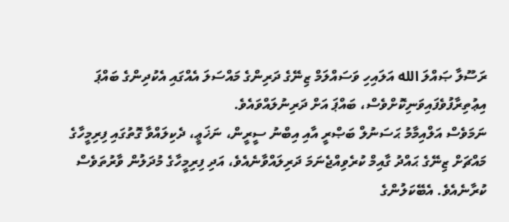ރަސޫލާ ޞައްލަ الله އަލައިހި ވަސައްލަމް ޒިނޭގެ ދަރިންގެ މައްސަލަ އެއްގައި އެކުދިންގެ ބައްޕަ އިޢުތިރާފުވެފައިވަނިކޮށްވެސް، ބައްޕަ އަށް ދަރިނުލައްވައެވެ.
ނަމަވެސް އަލްއިމާމު ޙަސަނުލް ބަޞްރީ އާއި އިބްނު ސީރީން، ނަޚަޢީ، ދެކިލައްވާ ގޮތުގައި ފިރިމީހާގެ މައްޗަށް ޒިނޭގެ ޙައްދު ގާއިމް ކުރެވިއްޖެނަމަ ދަރިލައްވާނެއެވެ، އަދި ފިރިމީހާގެ މުދަލުން ވާރުތަވެސް ކުރާނެއެވެ. އެބޭކަލުންގެ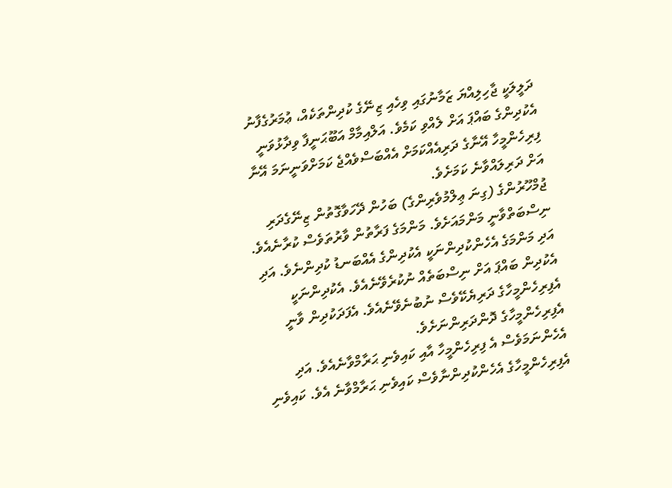ދަލީލަކީ ޖާހިލިއްޔަ ޒަމާނުގައި ވިހެއި ޒިނޭގެ ކުދިންތަކެއް، ޢުމަރުގެފާނު އެކުދިންގެ ބައްޕަ އަށް ލެއްވި ކަމެވެ. އަލްއިމާމް އަބޫޙަނީފާ ވިދާޅުވަނީ ފިރިހެންމީހާ އޭނާގެ ދަރިއެއްކަމަށް އެއްބަސްވެއްޖެ ކަމަށްވަނީނަމަ އޭނާ އަށް ދަރިލައްވާނެ ކަމަށެވެ.
ޖުމްހޫރުންގެ (ގިނަ ޢިލްމުވެރިންގެ) ބަހުން ދޭހަވާގޮތުން ޒިނޭގެދަރި ނިސްބަތްވާނީ މަންމައަށެވެ. މަންމަގެ ފަރާތުން ވާރުތަވެސް ކުރާނެއެވެ. އަދި މަންމަގެ އެހެންކުދިންނަކީ އެކުދިންގެ އެއްބަނޑު ކުދިންނެވެ. އަދި އެކުދިން ބައްޕަ އަށް ނިސްބަތެއް ނުކުރެވޭނެއެވެ. އެކުދިންނަކީ އެފިރިހެންމީހާގެ ދަރިޔެކޭވެސް ނުބުނެވޭނެއެވެ. އެފަދަކުދިން ވާނީ އެފިރިހެންމީހާގެ ދޮންދަރިންނަށެވެ.
އެހެންނަމަވެސް އެ ފިރިހެންމީހާ އާއި ކައިވެނި ޙަރާމްވާނެއެވެ. އަދި އެފިރިހެންމީހާގެ އެހެންކުދިންނާވެސް ކައިވެނި ޙަރާމްވާނެ އެވެ. ކައިވެނި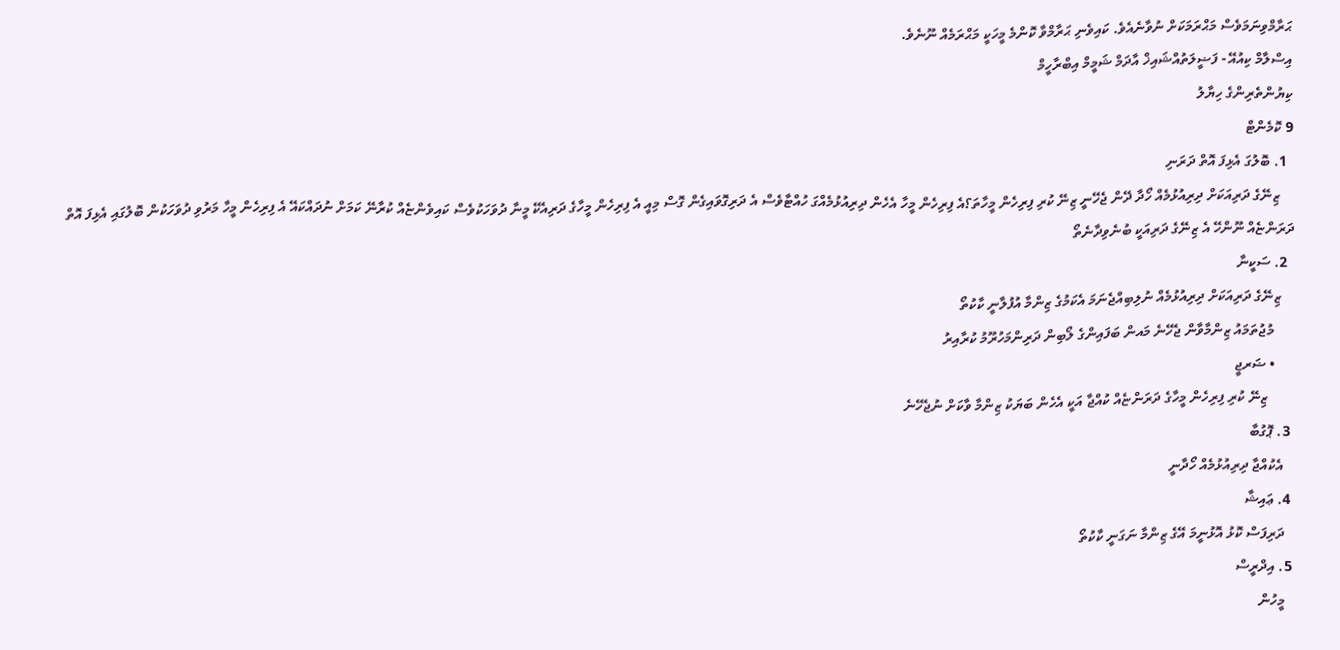ޙަރާމްވިނަމަވެސް މަޙްރަމަކަށް ނުވާނެއެވެ. ކައިވެނި ޙަރާމްވާ ކޮންމެ މީހަކީ މަޙްރަމެއް ނޫނެވެ.
އިސްލާމް ކިއުއޭ - ފަޟީލަތުއްޝައިޚް އާދަމް ޝަމީމް އިބްރާހީމް
ކިޔުންތެރިންގެ ހިޔާލު
9 ކޮމެންޓް
  1. ބޮލުގަ އެޅިފަ އޮތް ދަރަނި
    ޒިނޭގެ ދަރިއަކަށް ދިރިއުޅުމެއް ހޯދާ ދޭން ޖެހޭނީ ޒިނޭ ކުރި ފިރިހެން މީހާތަ؟އެ ފިރިހެން މީހާ އެހެން ދިރިއުޅުމެއްގަ ހުއްޓާވެސް އެ ދަރިގޮވައިގެން ގޮސް މިއީ އެ ފިރިހެން މީހާގެ ދަރިއެކޭ މީނާ ދުވަހަކުވެސް ކައިވެންޏެއް ކުރާނޭ ކަމަށް ނުދައްކައޭ އެ ފިރިހެން މީހާ މަރުވި ދުވަހަކުން ބޮލުގައި އެޅިފަ އޮތް ދަރަންޏެއް ނޫންހޭ އެ ޒިނޭގެ ދަރިއަކީ ބުނެވިދާނެތޯ
  2. ސަކީނާ
    ޒިނޭގެ ދަރިއަކަށް ދިރިއުޅުމެއް ނުލިބިއްޖެނަމަ އެކަމުގެ ޒިންމާ އުފުލާނީ ކާކުތޯ
      މުޖުތަމައު ޒިންމާވާން ޖެހޭނެ މައން ބަފައިންގެ ލޯބިން ދަރިންމަހުރޫމު ކުރާއިރު
      • ޟަރޖީ
        ޒިނޭ ކުރި ފިރިހެން މީހާގެ ދަރަންޏެއް ކުއްޖާ އަކީ އެހެން ބަޔަކު ޒިންމާ ވާކަށް ނުޖެހޭނެ
  3. ޕޮގުބާ
    އެކުއްޖާ ދިރިއުޅުމެއް ހޯދާނީ
  4. ޢައިޝާ
    ދަރިފަސް ކޮޅު އޮޅުނީމަ އޭގެ ޒިންމާ ނަގަނީ ކާކުތޯ
  5. އިދްރީސް
    މީހުން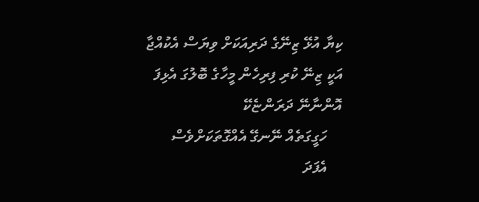ކިޔާ އުޅޭ ޒިނޭގެ ދަރިއަކަށް ވިޔަސް އެކުއްޖާ އަކީ ޒިނޭ ކުރި ފިރިހެން މީހާގެ ބޮލުގަ އެޅިފަ އޮންނާނޭ ދަރަންޏެކޭ
    ހަގީގަތެއް ނޭނގޭ އެއްގޮތަކަށްވެސް
    އެފަދަ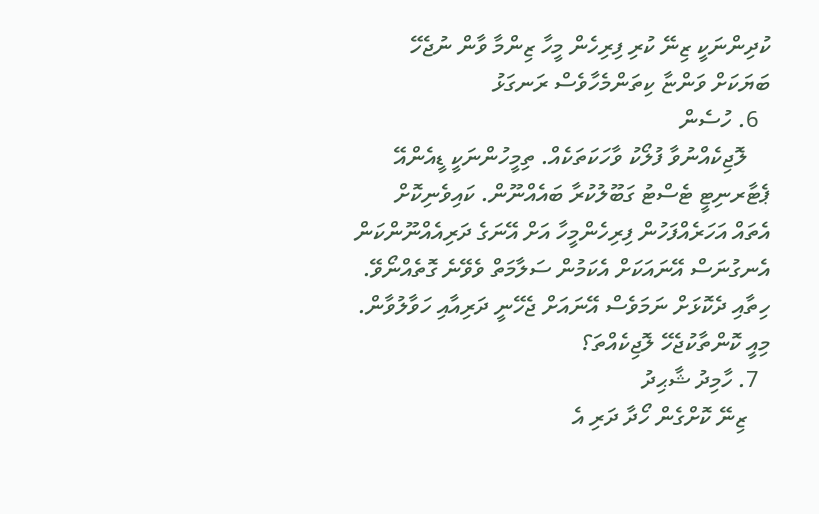ކުދިންނަކީ ޒިނޭ ކުރި ފިރިހެން މީހާ ޒިންމާ ވާން ނުޖެހޭ ބަޔަކަށް ވަންޏާ ކިތަންމެހާވެސް ރަނގަޅު
  6. ހުސެން
    ލޮޖިކެއްނުވާ ފުލޯކު ވާހަކަތަކެއް. ތިމީހުންނަކީ ޑީއެންއޭ ޕެޓާރނިޓީ ޓެސްޓު ގަބޫލުކުރާ ބައެއްނޫން. ކައިވެނިކޮށް އެތައް އަހަރެއްފަހުން ފިރިހެންމީހާ އަށް އޭނަގެ ދަރިއެއްނޫންކަން އެނގުނަސް އޭނައަކަށް އެކަމުން ސަލާމަތް ވެވޭނެ ގޮތެއްނޯވޭ. ހިތާއި ދެކޮޅަށް ނަމަވެސް އޭނައަށް ޖެހޭނީ ދަރިއާއި ހަވާލުވާން. މިއީ ކޮންތާކުޖެހޭ ލޮޖިކެއްތަ؟
  7. ހާމިދު ޝާޙިދު
    ޒިނޭ ކޮށްގެން ހޯދާ ދަރި އެ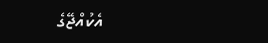އެކުއްޖޭގެ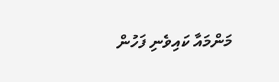މަންމައާ ކައިވެނި ފަހުން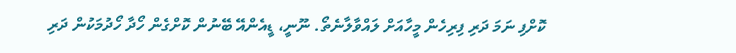ކޮށްފި ނަމަ ދަރި ފިރިހެން މީހާއަށް ލައްވާލާނެތޯ. ނޫނީ، ޑީއެންއޭ ބޭނުން ކޮށްގެން ހޯދާ ހޯދުމަކުން ދަރި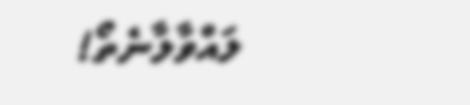ލައްވާލާނެތޯ!